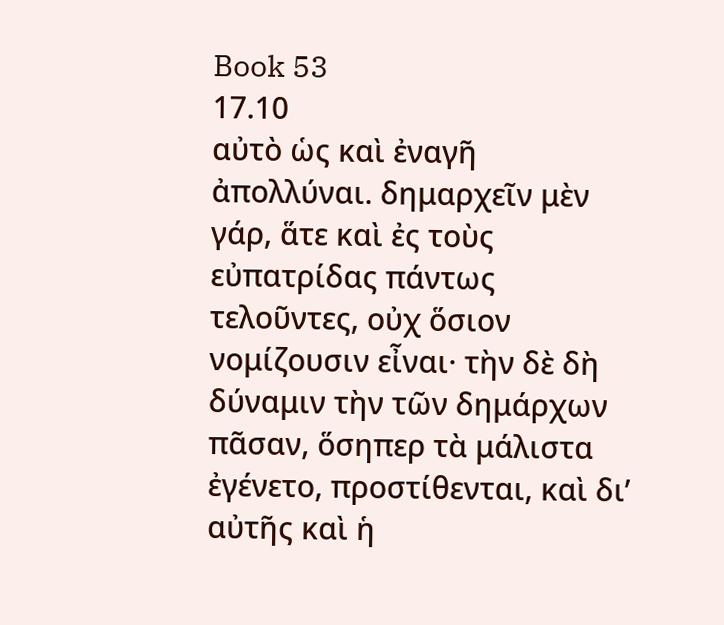Book 53
17.10
αὐτὸ ὡς καὶ ἐναγῆ ἀπολλύναι. δημαρχεῖν μὲν γάρ, ἅτε καὶ ἐς τοὺς εὐπατρίδας πάντως τελοῦντες, οὐχ ὅσιον νομίζουσιν εἶναι· τὴν δὲ δὴ δύναμιν τὴν τῶν δημάρχων πᾶσαν, ὅσηπερ τὰ μάλιστα ἐγένετο, προστίθενται, καὶ διʼ αὐτῆς καὶ ἡ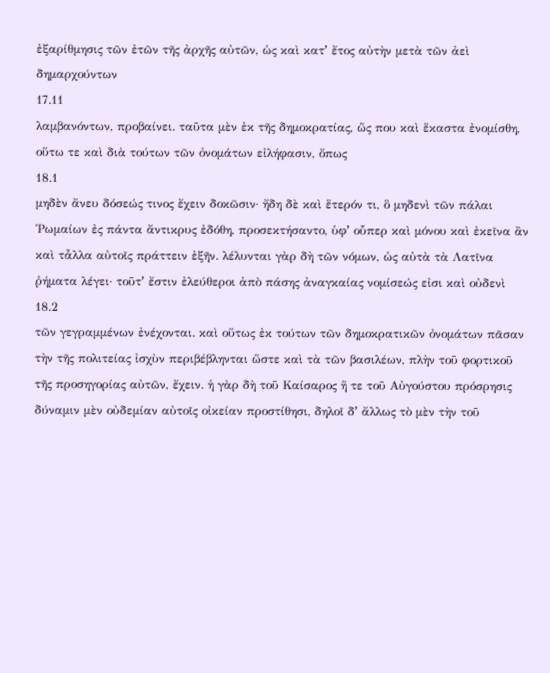ἐξαρίθμησις τῶν ἐτῶν τῆς ἀρχῆς αὐτῶν, ὡς καὶ κατʼ ἔτος αὐτὴν μετὰ τῶν ἀεὶ δημαρχούντων
17.11
λαμβανόντων, προβαίνει. ταῦτα μὲν ἐκ τῆς δημοκρατίας, ὥς που καὶ ἕκαστα ἐνομίσθη, οὕτω τε καὶ διὰ τούτων τῶν ὀνομάτων εἰλήφασιν, ὅπως
18.1
μηδὲν ἄνευ δόσεώς τινος ἔχειν δοκῶσιν· ἤδη δὲ καὶ ἕτερόν τι, ὃ μηδενὶ τῶν πάλαι Ῥωμαίων ἐς πάντα ἄντικρυς ἐδόθη, προσεκτήσαντο, ὑφʼ οὗπερ καὶ μόνου καὶ ἐκεῖνα ἂν καὶ τἆλλα αὐτοῖς πράττειν ἐξῆν. λέλυνται γὰρ δὴ τῶν νόμων, ὡς αὐτὰ τὰ Λατῖνα ῥήματα λέγει· τοῦτʼ ἔστιν ἐλεύθεροι ἀπὸ πάσης ἀναγκαίας νομίσεώς εἰσι καὶ οὐδενὶ
18.2
τῶν γεγραμμένων ἐνέχονται. καὶ οὕτως ἐκ τούτων τῶν δημοκρατικῶν ὀνομάτων πᾶσαν τὴν τῆς πολιτείας ἰσχὺν περιβέβληνται ὥστε καὶ τὰ τῶν βασιλέων, πλὴν τοῦ φορτικοῦ τῆς προσηγορίας αὐτῶν, ἔχειν. ἡ γὰρ δὴ τοῦ Καίσαρος ἥ τε τοῦ Αὐγούστου πρόσρησις δύναμιν μὲν οὐδεμίαν αὐτοῖς οἰκείαν προστίθησι, δηλοῖ δʼ ἄλλως τὸ μὲν τὴν τοῦ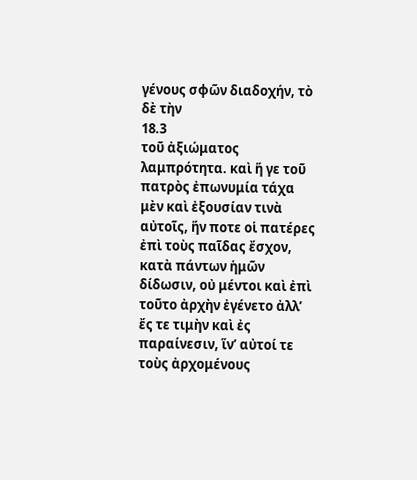γένους σφῶν διαδοχήν, τὸ δὲ τὴν
18.3
τοῦ ἀξιώματος λαμπρότητα. καὶ ἥ γε τοῦ πατρὸς ἐπωνυμία τάχα μὲν καὶ ἐξουσίαν τινὰ αὐτοῖς, ἥν ποτε οἱ πατέρες ἐπὶ τοὺς παῖδας ἔσχον, κατὰ πάντων ἡμῶν δίδωσιν, οὐ μέντοι καὶ ἐπὶ τοῦτο ἀρχὴν ἐγένετο ἀλλʼ ἔς τε τιμὴν καὶ ἐς παραίνεσιν, ἵνʼ αὐτοί τε τοὺς ἀρχομένους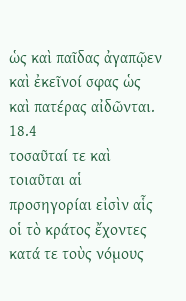ὡς καὶ παῖδας ἀγαπῷεν καὶ ἐκεῖνοί σφας ὡς καὶ πατέρας αἰδῶνται.
18.4
τοσαῦταί τε καὶ τοιαῦται αἱ προσηγορίαι εἰσὶν αἷς οἱ τὸ κράτος ἔχοντες κατά τε τοὺς νόμους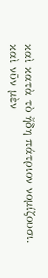καὶ κατὰ τὸ ἤδη πάτριον νομίζουσι. καὶ νῦν μὲν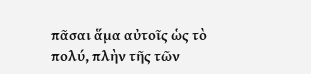πᾶσαι ἅμα αὐτοῖς ὡς τὸ πολύ, πλὴν τῆς τῶν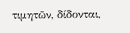τιμητῶν, δίδονται,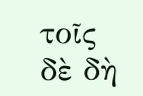τοῖς δὲ δὴ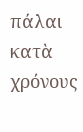πάλαι κατὰ χρόνους